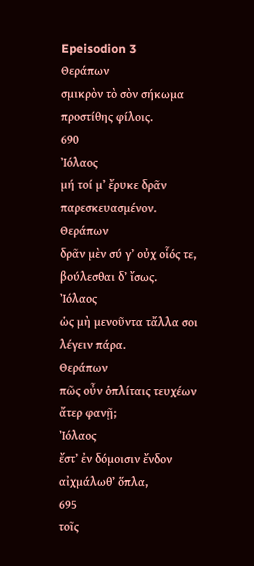Epeisodion 3
Θεράπων
σμικρὸν τὸ σὸν σήκωμα προστίθης φίλοις.
690
Ἰόλαος
μή τοί μʼ ἔρυκε δρᾶν παρεσκευασμένον.
Θεράπων
δρᾶν μὲν σύ γʼ οὐχ οἷός τε, βούλεσθαι δʼ ἴσως.
Ἰόλαος
ὡς μὴ μενοῦντα τἄλλα σοι λέγειν πάρα.
Θεράπων
πῶς οὖν ὁπλίταις τευχέων ἄτερ φανῇ;
Ἰόλαος
ἔστʼ ἐν δόμοισιν ἔνδον αἰχμάλωθʼ ὅπλα,
695
τοῖς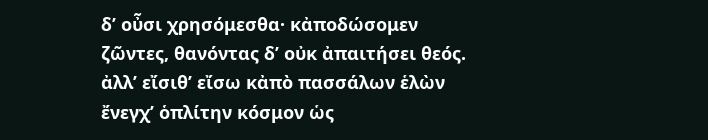δʼ οὖσι χρησόμεσθα· κἀποδώσομεν
ζῶντες, θανόντας δʼ οὐκ ἀπαιτήσει θεός.
ἀλλʼ εἴσιθʼ εἴσω κἀπὸ πασσάλων ἑλὼν
ἔνεγχ’ ὁπλίτην κόσμον ὡς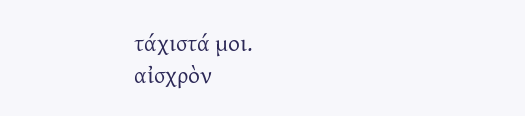τάχιστά μοι.
αἰσχρὸν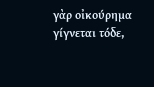γὰρ οἰκούρημα γίγνεται τόδε,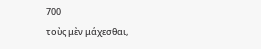700
τοὺς μὲν μάχεσθαι,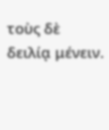τοὺς δὲ δειλίᾳ μένειν.